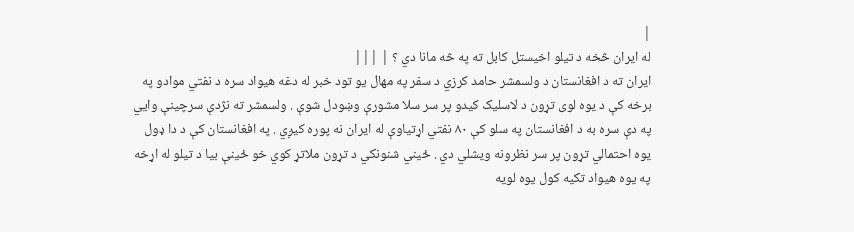|
له ايران څخه د تيلو اخيستل کابل ته په څه مانا دي ؟ | |||
ايران ته د افغانستان د ولسمشر حامد کرزي د سفر په مهال يو تود خبر له دغه هيواد سره د نفتي موادو په برخه کې د يوه لوى تړون د لاسليک کيدو پر سر سلا مشورې وښودل شوې . ولسمشر ته نژدې سرچينې وايي په دې سره به د افغانستان په سلو کې ٨٠ نفتي اړتياوې له ايران نه پوره کيږي . په افغانستان کې د دا ډول يوه احتمالي تړون پر سر نظرونه ويشلي دي . ځيني شنونکي د تړون ملاتړ کوي خو ځينې بيا د تيلو له اړخه په يوه هيواد تکيه کول يوه لويه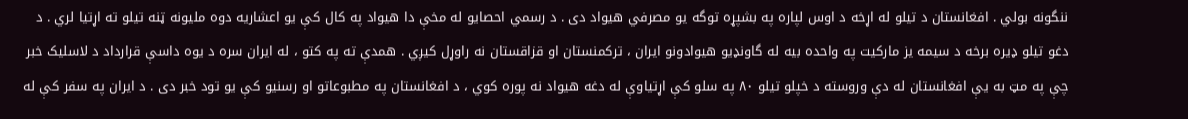ننگونه بولي . افغانستان د تيلو له اړخه د اوس لپاره په بشپړه توگه يو مصرفي هيواد دى . د رسمي احصايو له مخې دا هيواد په کال کې يو اعشاريه دوه مليونه ټنه تيلو ته اړتيا لري . د دغو تيلو ډيره برخه د سيمه يز مارکيت په واحده بيه له گاونډيو هيوادونو ايران ، ترکمنستان او قزاقستان نه راوړل کيږي . همدې ته په کتو ، له ايران سره د يوه داسې قرارداد د لاسليک خبر چې په مټ به يې افغانستان له دې وروسته د خپلو تيلو ٨٠ په سلو کې اړتياوې له دغه هيواد نه پوره کوي ، د افغانستان په مطبوعاتو او رسنيو کې يو تود خبر دى . د ايران په سفر کې له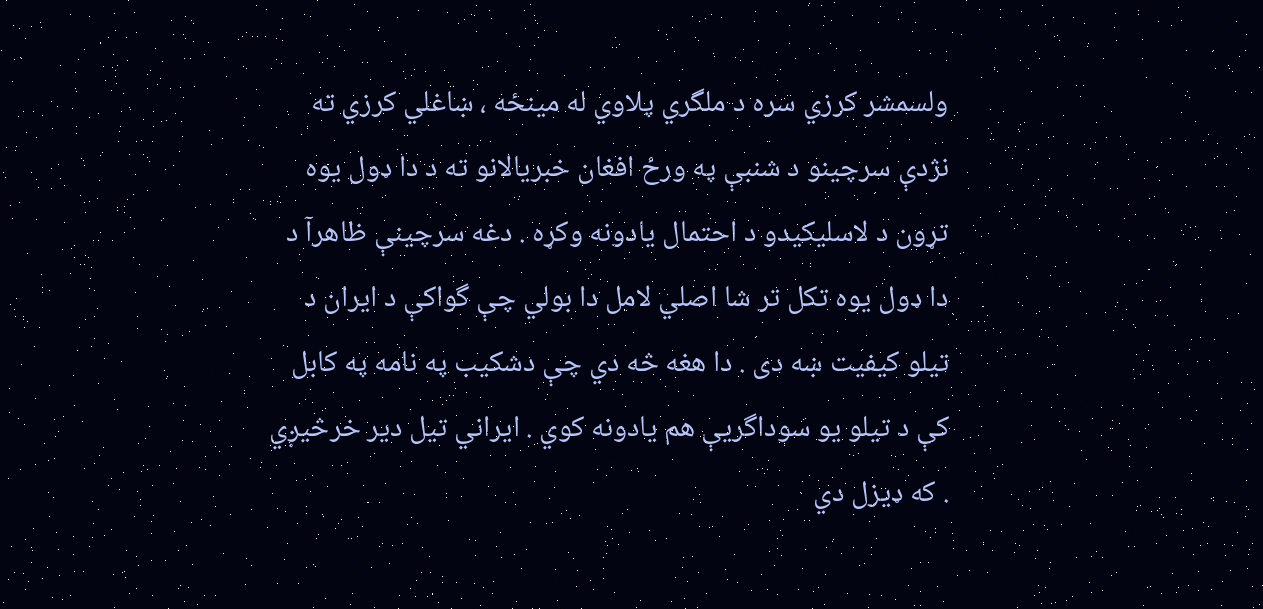ولسمشر کرزي سره د ملگري پلاوي له مينځه ، ښاغلي کرزي ته نژدې سرچينو د شنبې په ورځ افغان خبريالانو ته د دا ډول يوه تړون د لاسليکيدو د احتمال يادونه وکړه . دغه سرچينې ظاهرآ د دا ډول يوه تکل تر شا اصلي لامل دا بولي چې گواکې د ايران د تيلو کيفيت ښه دى . دا هغه څه دي چې دشکيب په نامه په کابل کې د تيلو يو سوداگريې هم يادونه کوي . ايراني تيل دير خرڅيږي . که ډيزل دي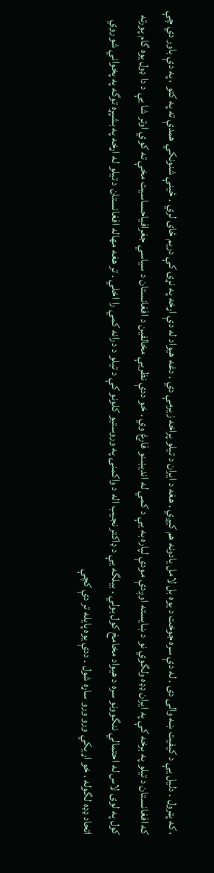، که پټرول . دليل يې د کيفيت ښه والى دى . له دې سره جوخت د يوه بل لامل يادونه هم کيږي . هغه د ايران د تيلو پراخه زيرمې دي . دغه هيواد له دې اړخه په نړۍ کې دريم ځاى لري . ځينې شنونکي همدې ته په کتو ، په دې باور دي چې که افغانستان د تيلو په برخه کې په ايران ډډه ولگوي نو د ښايسته اوږدې مودې لپاره به يې د کمي له انديښنو فارغ وي . خو ددې نظريې مخالفين د افغانستان د سياسي جغرافياحساسيت مخې ته کوي اوتر شا يې د دا ډول يوه گام پورته کول په لوى لاس له احتمالي ننگوونو سره د هيواد مخامخ کول بولي . بيلگه يې د ډاکتر نجيب اله د واکمنۍ په وروستيو کلونو کې د تيلو د درانه کمي را اخلي . تر هغه مهاله افغانستان د تيلو له اړخه په بشپړه توگه په پخواني شوروي اتحاد ډډه لگوله . خو اړيکي ورو ورو ساړه شول . ددې يوه پايله تر دې کچې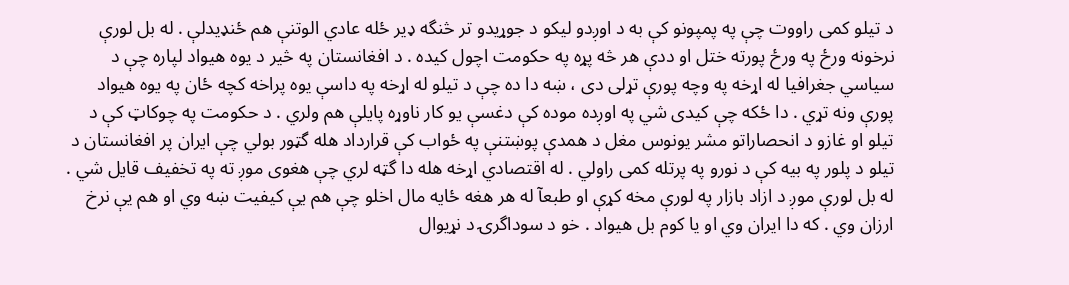د تيلو کمى راووت چې په پمپونو کې به د اوږدو ليکو د جوړيدو تر څنگه ډير ځله عادي الوتنې هم ځنډيدلې . له بل لورې نرخونه ورځ په ورځ پورته ختل او ددې هر څه پړه په حکومت اچول کيده . د افغانستان په څير د يوه هيواد لپاره چې د سياسي جغرافيا له اړخه په وچه پورې تړلى دى ، ښه دا ده چې د تيلو له اړخه په داسې يوه پراخه کچه ځان په يوه هيواد پورې ونه تړي . دا ځکه چې کيدى شي په اوږده موده کې دغسې يو کار ناوړه پايلې هم ولري . د حکومت په چوکاټ کې د تيلو او غازو د انحصاراتو مشر يونوس مغل د همدې پوښتنې په ځواب کې قرارداد هله گټور بولي چې ايران پر افغانستان د تيلو د پلور په بيه کې د نورو په پرتله کمى راولي . له اقتصادي اړخه هله دا گټه لري چې هغوى موږ ته په تخفيف قايل شي . له بل لورې موږ د ازاد بازار په لورې مخه کړې او طبعآ له هر هغه ځايه مال اخلو چې هم يې کيفيت ښه وي او هم يې نرخ ارزان وي . که دا ايران وي او يا کوم بل هيواد . خو د سوداگرۍ د نړيوال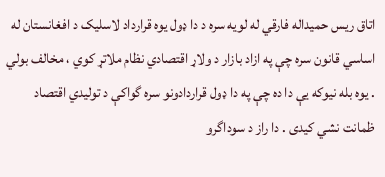اتاق ريس حميداله فارقي له لويه سره د دا ډول يوه قرارداد لاسليک د افغانستان له اساسي قانون سره چې په ازاد بازار د ولاړ اقتصادي نظام ملاتړ کوي ، مخالف بولي . يوه بله نيوکه يې دا ده چې په دا ډول قراردادونو سره گواکې د توليدي اقتصاد ظمانت نشي کيدى . دا راز د سوداگرو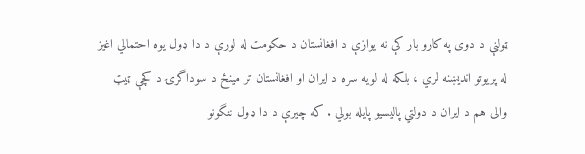ټولنې د دوى په کارو بار کې نه يوازې د افغانستان د حکومت له لورې د دا ډول يوه احتمالي اغيز له پريوتو انديښنه لري ، بلکه له لويه سره د ايران او افغانستان تر مينځ د سوداگرۍ د کچې ټيټ والى هم د ايران د دولتي پاليسيو پايله بولي . که چيرې د دا ډول ننگونو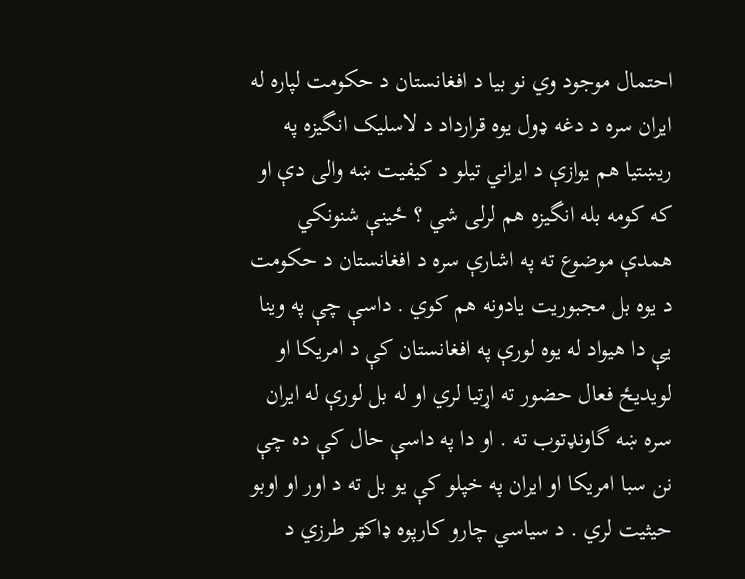احتمال موجود وي نو بيا د افغانستان د حکومت لپاره له ايران سره د دغه ډول يوه قرارداد د لاسليک انگيزه په ريښتيا هم يوازې د ايراني تيلو د کيفيت ښه والى دې او که کومه بله انگيزه هم لرلى شي ؟ ځينې شنونکي همدې موضوع ته په اشارې سره د افغانستان د حکومت د يوه بل مجبوريت يادونه هم کوي . داسې چې په وينا يې دا هيواد له يوه لورې په افغانستان کې د امريکا او لويديځ فعال حضور ته اړتيا لري او له بل لورې له ايران سره ښه گاونډتوب ته . او دا په داسې حال کې ده چې نن سبا امريکا او ايران په خپلو کې يو بل ته د اور او اوبو حيثيت لري . د سياسي چارو کارپوه ډاکټر طرزي د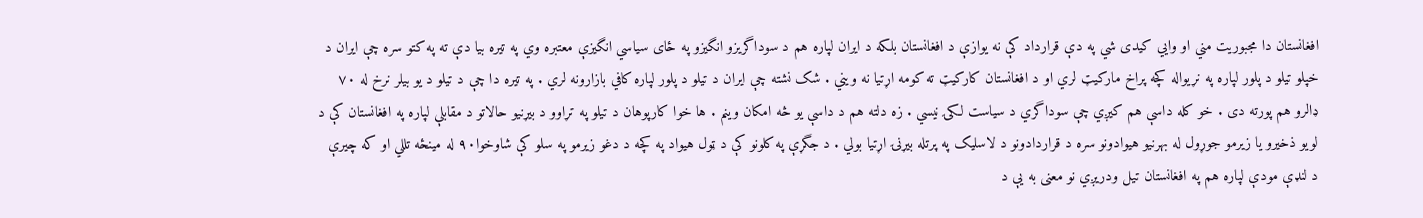افغانستان دا مجبوريت مني او وايي کيدى شي په دې قرارداد کې نه يوازې د افغانستان بلکه د ايران لپاره هم د سوداگريزو انگيزو په ځاى سياسي انگيزې معتبره وي په تيره بيا دې ته په کتو سره چې ايران د خپلو تيلو د پلور لپاره په نړيواله کچه پراخ مارکيټ لري او د افغانستان کارکيټ ته کومه اړتيا نه ويني . شک نشته چې ايران د تيلو د پلور لپاره کافي بازارونه لري . په تيره دا چې د تيلو د يو بيلر نرخ له ٧٠ ډالرو هم پورته دى . خو کله داسې هم کيږي چې سوداگري د سياست لکۍ نيسي . زه دلته هم د داسې يو څه امکان وينم . ها خوا کارپوهان د تيلو په تړاوو د بيړنيو حالاتو د مقابلې لپاره په افغانستان کې د لويو ذخيرو يا زيرمو جوړول له بهرنيو هيوادونو سره د قراردادونو د لاسليک په پرتله بيړنۍ اړتيا بولي . د جگړې په کلونو کې د ټول هيواد په کچه د دغو زيرمو په سلو کې شاوخوا٩٠ له مينځه تللي او که چيرې د لنډې مودې لپاره هم په افغانستان تيل ودريږي نو معنى به يې د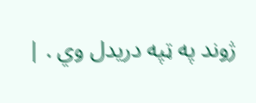ژوند په ټپه دريدل وي . |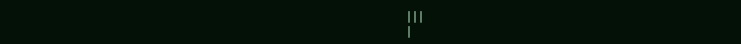|||
|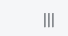|||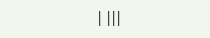| |||